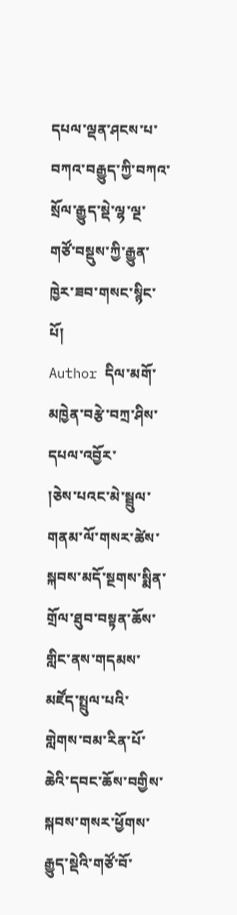དཔལ་ལྡན་ཤངས་པ་བཀའ་བརྒྱུད་ཀྱི་བཀའ་སྲོལ་རྒྱུད་སྡེ་ལྷ་ལྔ་གཙོ་བསྡུས་ཀྱི་རྒྱུན་ཁྱེར་ཟབ་གསང་སྙིང་པོ།
Author དིལ་མགོ་མཁྱེན་བརྩེ་བཀྲ་ཤིས་དཔལ་འབྱོར་
།ཅེས་པའང་མེ་སྦྲུལ་གནམ་ལོ་གསར་ཚེས་སྐབས་མདོ་སྔགས་སྨིན་གྲོལ་ཐུབ་བསྟན་ཆོས་གླིང་ནས་གདམས་མཛོད་སྤྲུལ་པའི་གླེགས་བམ་རིན་པོ་ཆེའི་དབང་ཆོས་བགྱིས་སྐབས་གསར་ཕྱོགས་རྒྱུད་སྡེའི་གཙོ་བོ་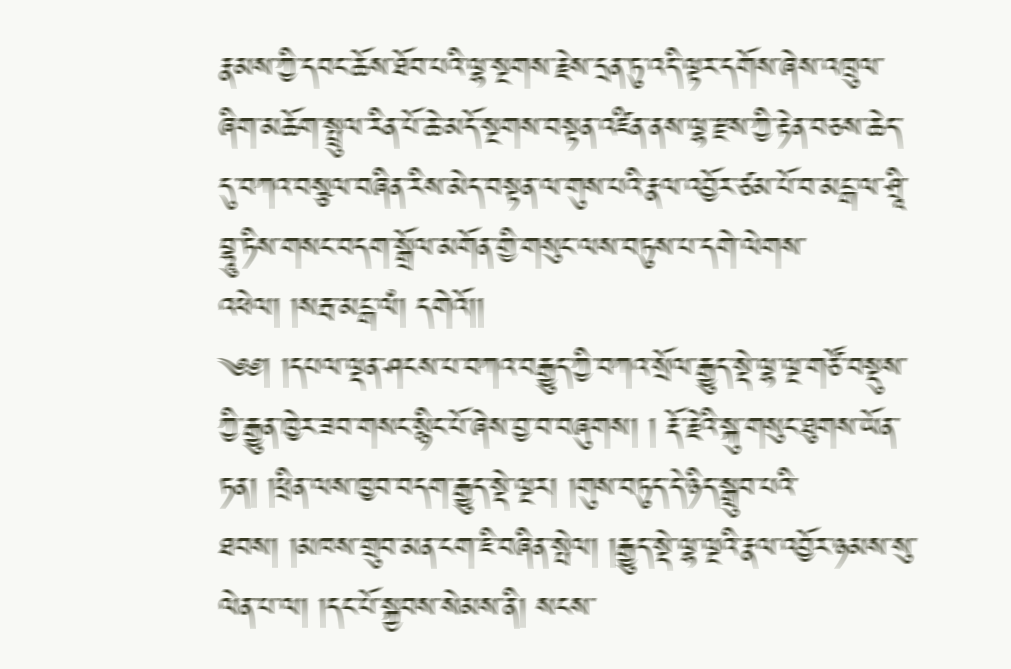རྣམས་ཀྱི་དབང་ཆོས་ཐོབ་པའི་ལྷ་སྔགས་རྗེས་དྲན་ཏུ་འདི་ལྟར་དགོས་ཞེས་འཁྲུལ་ཞིག་མཆོག་སྤྲུལ་རིན་པོ་ཆེ་མདོ་སྔགས་བསྟན་འཛིན་ནས་ལྷ་རྫས་ཀྱི་རྟེན་བཅས་ཆེད་དུ་བཀའ་བསྩལ་བཞིན་རིས་མེད་བསྟན་ལ་གུས་པའི་རྣལ་འབྱོར་ཙམ་པོ་བ་མངྒ་ལ་ཤྲཱི་བྷཱུ་ཏིས་གསང་བདག་སྒྲོལ་མགོན་གྱི་གསུང་ལས་བཏུས་པ་དགེ་ལེགས་འཕེལ། །སརྦ་མངྒ་ལཾ། དགེའོ།།
༄༅། །དཔལ་ལྡན་ཤངས་པ་བཀའ་བརྒྱུད་ཀྱི་བཀའ་སྲོལ་རྒྱུད་སྡེ་ལྷ་ལྔ་གཙོ་བསྡུས་ཀྱི་རྒྱུན་ཁྱེར་ཟབ་གསང་སྙིང་པོ་ཞེས་བྱ་བ་བཞུགས། ། རྡོ་རྗེའི་སྐུ་གསུང་ཐུགས་ཡོན་ཏན། །ཕྲིན་ལས་ཁྱབ་བདག་རྒྱུད་སྡེ་ལྔར། །གུས་བཏུད་དེ་ཉིད་སྒྲུབ་པའི་ཐབས། །མཁས་གྲུབ་མན་ངག་ཇི་བཞིན་སྤེལ། །རྒྱུད་སྡེ་ལྷ་ལྔའི་རྣལ་འབྱོར་ཉམས་སུ་ལེན་པ་ལ། །དང་པོ་སྐྱབས་སེམས་ནི། སངས་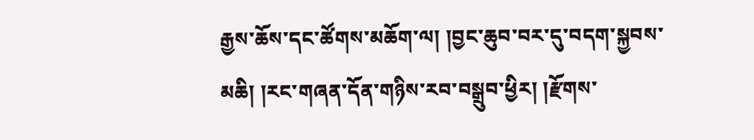རྒྱས་ཆོས་དང་ཚོགས་མཆོག་ལ། །བྱང་ཆུབ་བར་དུ་བདག་སྐྱབས་མཆི། །རང་གཞན་དོན་གཉིས་རབ་བསྒྲུབ་ཕྱིར། །རྫོགས་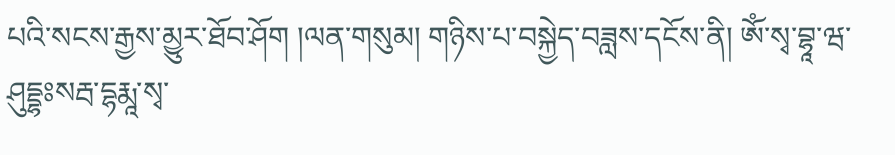པའི་སངས་རྒྱས་མྱུར་ཐོབ་ཤོག །ལན་གསུམ། གཉིས་པ་བསྐྱེད་བཟླས་དངོས་ནི། ཨོཾ་སྭ་བྷཱ་ཝ་ཤུདྡྷཿསརྦ་དྷརྨཱ་སྭ་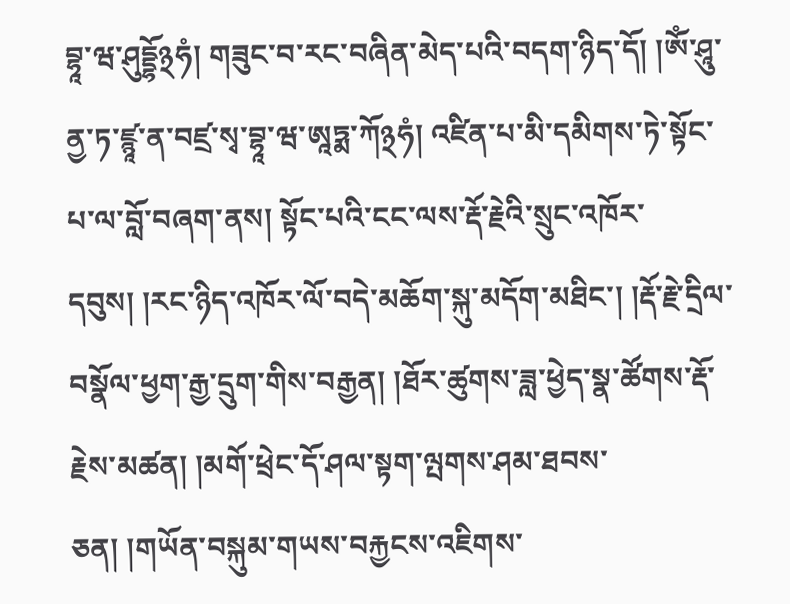བྷཱ་ཝ་ཤུདྡྷོ྅ཧཾ། གཟུང་བ་རང་བཞིན་མེད་པའི་བདག་ཉིད་དོ། །ཨོཾ་ཤཱུ་ནྱ་ཏ་ཛྙཱ་ན་བཛྲ་སྭ་བྷཱ་ཝ་ཨཱཏྨ་ཀོ྅ཧཾ། འཛིན་པ་མི་དམིགས་ཏེ་སྟོང་པ་ལ་བློ་བཞག་ནས། སྟོང་པའི་ངང་ལས་རྡོ་རྗེའི་སྲུང་འཁོར་དབུས། །རང་ཉིད་འཁོར་ལོ་བདེ་མཆོག་སྐུ་མདོག་མཐིང་། །རྡོ་རྗེ་དྲིལ་བསྣོལ་ཕྱག་རྒྱ་དྲུག་གིས་བརྒྱན། །ཐོར་ཚུགས་ཟླ་ཕྱེད་སྣ་ཚོགས་རྡོ་རྗེས་མཚན། །མགོ་ཕྲེང་དོ་ཤལ་སྟག་ལྤགས་ཤམ་ཐབས་ཅན། །གཡོན་བསྐུམ་གཡས་བརྐྱངས་འཇིགས་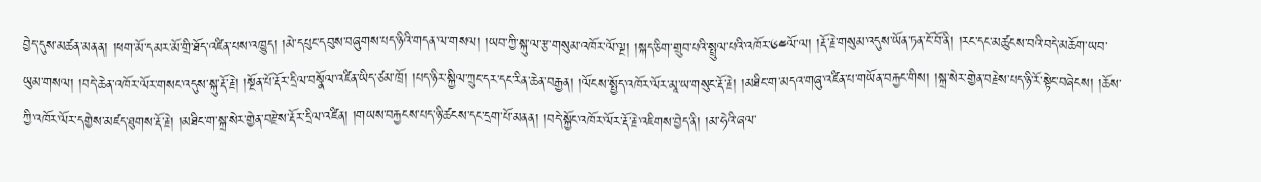བྱེད་དུས་མཚན་མནན། །ཕག་མོ་དམར་མོ་གྲི་ཐོད་འཛིན་པས་འཁྱུད། །མེ་དཔུང་དབུས་བཞུགས་པད་ཉིའི་གདན་ལ་གསལ། །ཡབ་ཀྱི་སྐུ་ལ་རྩ་གསུམ་འཁོར་ལོ་ལྔ། །སྐད་ཅིག་གྲུབ་པའི་སྤྲུལ་པའི་འཁོར་༦༤ལོ་ལ། །རྡོ་རྗེ་གསུམ་འདུས་ཡོན་ཏན་ངོ་བོ་ནི། །རང་དང་མཚུངས་བའི་བདེ་མཆོག་ཡབ་ཡུམ་གསལ། །བདེ་ཆེན་འཁོར་ལོར་གསང་འདུས་སྐུ་རྡོ་རྗེ། །སྔོན་པོ་རྡོར་དྲིལ་བསྣོལ་འཛིན་ཡིད་ཙམ་ཁྲོ། །པད་ཉིར་སྐྱིལ་ཀྲུང་དར་དང་རིན་ཆེན་བརྒྱན། །ལོངས་སྤྱོད་འཁོར་ལོར་མཱ་ཡ་གསུང་རྡོ་རྗེ། །མཐིང་ག་མདའ་གཞུ་འཛིན་པ་གཡོན་བརྐྱང་གིས། །སྐྲ་སེར་གྱེན་བརྗེས་པད་ཉི་རོ་སྟེང་བཞེངས། །ཆོས་ཀྱི་འཁོར་ལོར་དགྱེས་མཛད་ཐུགས་རྡོ་རྗེ། །མཐིང་ག་སྐྲ་སེར་གྱེན་བརྫེས་རྡོར་དྲིལ་འཛིན། །གཡས་བརྐྱངས་པད་ཉི་ཚངས་དང་དྲག་པོ་མནན། །བདེ་སྐྱོང་འཁོར་ལོར་རྡོ་རྗེ་འཇིགས་བྱེད་ནི། །མ་ཧེའི་ཞལ་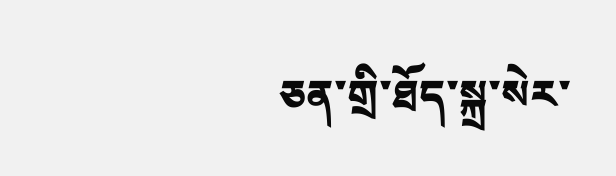ཅན་གྲི་ཐོད་སྐྲ་སེར་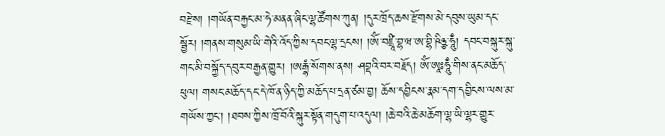བརྫེས། །གཡོན་བརྐྱང་མ་ཧེ་མནན་ཞིང་ལྷ་ཚོགས་ཀུན། །དུར་ཁྲོད་ཆས་རྫོགས་མེ་དབུས་ཡུམ་དང་སྦྱོར། །གནས་གསུམ་ཡི་གེའི་འོད་ཀྱིས་དབང་ལྷ་དྲངས། །ཨོཾ་བཛྲཱི་བྷ་ཝ་ཨ་བྷི་ཥིཉྩ་ཧཱུྃ། དབང་བསྐུར་སྐུ་གང་མི་བསྐྱོད་དབུར་བརྒྱན་གྱུར། །ཨརྒྷཾ་སོགས་ནས། ཤབྡའི་བར་བརྗོད། ཨོཾ་ཨཱཿཧཱུྃ་གིས་ནང་མཆོད་ཕུལ། གསང་མཆོད་དང་དེ་ཁོ་ན་ཉིད་ཀྱི་མཆོད་པ་དྲན་ཙམ་བྱ། ཆོས་དབྱིངས་རྣམ་དག་དབྱིངས་ལས་མ་གཡོས་ཀྱང་། །ཐབས་ཀྱིས་ཁྲོ་བོའི་སྐུར་སྟོན་གདུག་པ་འདུལ། །ཆེ་བའི་ཆེ་མཆོག་ལྷ་ཡི་ལྷར་གྱུར་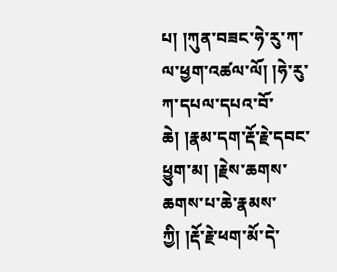པ། །ཀུན་བཟང་ཧེ་རུ་ཀ་ལ་ཕྱག་འཚལ་ལོ། །ཧེ་རུ་ཀ་དཔལ་དཔའ་བོ་ཆེ། །རྣམ་དག་རྡོ་རྗེ་དབང་ཕྱུག་མ། །རྗེས་ཆགས་ཆགས་པ་ཆེ་རྣམས་ཀྱི། །རྡོ་རྗེ་ཕག་མོ་དེ་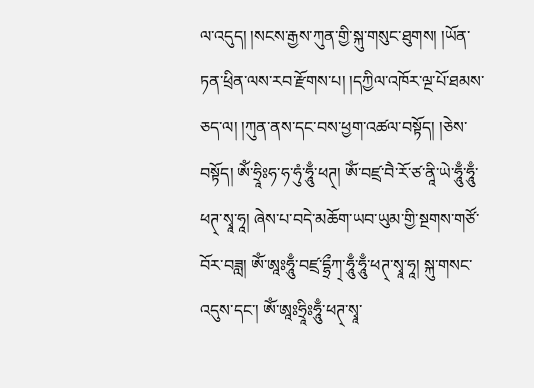ལ་འདུད། །སངས་རྒྱས་ཀུན་གྱི་སྐུ་གསུང་ཐུགས། །ཡོན་ཏན་ཕྲིན་ལས་རབ་རྫོགས་པ། །དཀྱིལ་འཁོར་ལྔ་པོ་ཐམས་ཅད་ལ། །ཀུན་ནས་དང་བས་ཕྱག་འཚལ་བསྟོད། །ཅེས་བསྟོད། ཨོཾ་ཧྲཱིཿཧ་ཧ་ཧུཾ་ཧཱུྃ་ཕཊ྄། ཨོཾ་བཛྲ་བཻ་རོ་ཙ་ནཱི་ཡེ་ཧཱུྃ་ཧཱུྃ་ཕཊ྄་སྭཱ་ཧཱ། ཞེས་པ་བདེ་མཆོག་ཡབ་ཡུམ་གྱི་སྔགས་གཙོ་བོར་བཟླ། ཨོཾ་ཨཱཿཧཱུྃ་བཛྲ་དྷྲྀཀ྄་ཧཱུྃ་ཧཱུྃ་ཕཊ྄་སྭཱ་ཧཱ། སྐུ་གསང་འདུས་དང་། ཨོཾ་ཨཱཿཧྲཱིཿཧཱུྃ་ཕཊ྄་སྭཱ་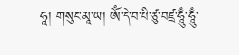ཧཱ། གསུང་མཱ་ཡ། ཨོཾ་དེ་བ་པི་ཙུ་བཛྲ་ཧཱུྃ་ཧཱུྃ་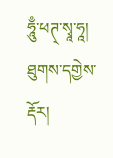ཧཱུྃ་ཕཊ྄་སྭཱ་ཧཱ། ཐུགས་དགྱེས་རྡོར།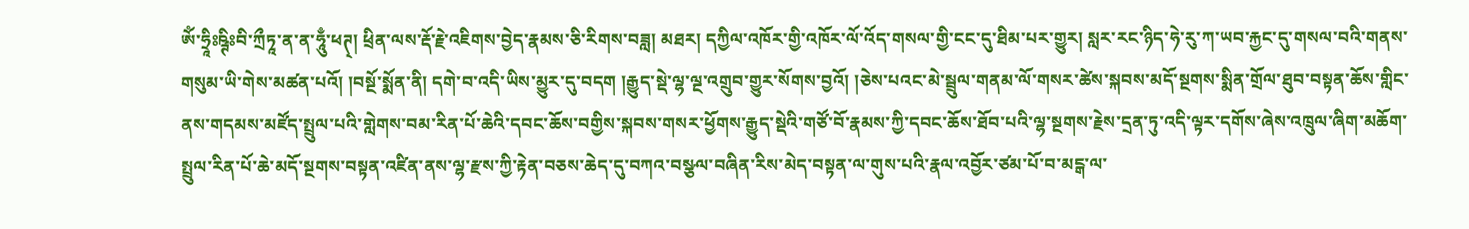ཨོཾ་ཧྲཱིཿཥྚིཿབི་ཀྲྀཏཱ་ན་ན་ཧཱུྃ་ཕཊ྄། ཕྲིན་ལས་རྡོ་རྗེ་འཇིགས་བྱེད་རྣམས་ཅི་རིགས་བཟླ། མཐར། དཀྱིལ་འཁོར་གྱི་འཁོར་ལོ་འོད་གསལ་གྱི་ངང་དུ་ཐིམ་པར་གྱུར། སླར་རང་ཉིད་ཧེ་རུ་ཀ་ཡབ་རྐྱང་དུ་གསལ་བའི་གནས་གསུམ་ཡི་གེས་མཚན་པའོ། །བསྔོ་སྨོན་ནི། དགེ་བ་འདི་ཡིས་མྱུར་དུ་བདག །རྒྱུད་སྡེ་ལྷ་ལྔ་འགྲུབ་གྱུར་སོགས་བྱའོ། །ཅེས་པའང་མེ་སྦྲུལ་གནམ་ལོ་གསར་ཚེས་སྐབས་མདོ་སྔགས་སྨིན་གྲོལ་ཐུབ་བསྟན་ཆོས་གླིང་ནས་གདམས་མཛོད་སྤྲུལ་པའི་གླེགས་བམ་རིན་པོ་ཆེའི་དབང་ཆོས་བགྱིས་སྐབས་གསར་ཕྱོགས་རྒྱུད་སྡེའི་གཙོ་བོ་རྣམས་ཀྱི་དབང་ཆོས་ཐོབ་པའི་ལྷ་སྔགས་རྗེས་དྲན་ཏུ་འདི་ལྟར་དགོས་ཞེས་འཁྲུལ་ཞིག་མཆོག་སྤྲུལ་རིན་པོ་ཆེ་མདོ་སྔགས་བསྟན་འཛིན་ནས་ལྷ་རྫས་ཀྱི་རྟེན་བཅས་ཆེད་དུ་བཀའ་བསྩལ་བཞིན་རིས་མེད་བསྟན་ལ་གུས་པའི་རྣལ་འབྱོར་ཙམ་པོ་བ་མངྒ་ལ་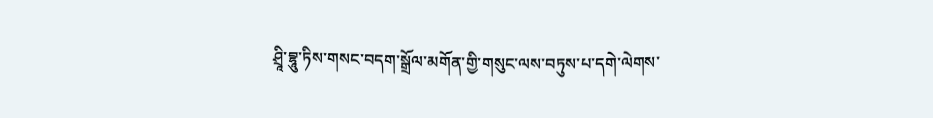ཤྲཱི་བྷཱུ་ཏིས་གསང་བདག་སྒྲོལ་མགོན་གྱི་གསུང་ལས་བཏུས་པ་དགེ་ལེགས་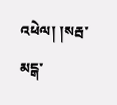འཕེལ། །སརྦ་མངྒ་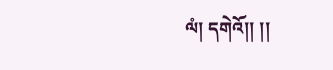ལཾ། དགེའོ།། །།